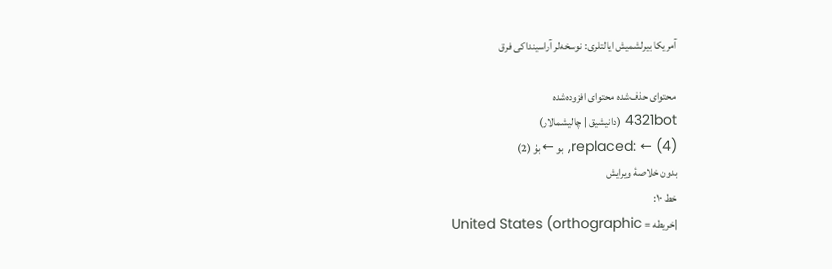آمریکا بیرلشمیش ایالتلری: نوسخه‌لر آراسینداکی فرق

محتوای حذف‌شده محتوای افزوده‌شده
4321bot (دانیشیق | چالیشمالار)
replaced: ← (4), بو ← بۇ (2)
بدون خلاصۀ ویرایش
خط ۱۰:
|خریطه = United States (orthographic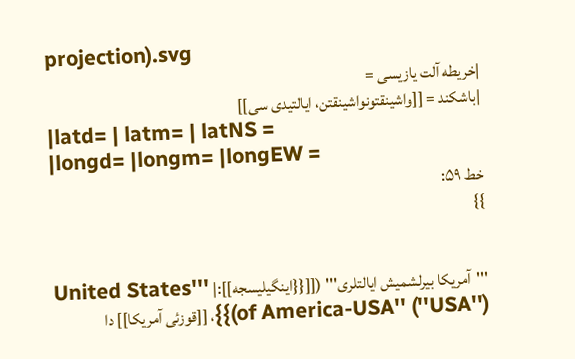projection).svg
|خریطه آلت یازیسی =
|باشکند = [[واشینقتونواشینقتن، ایالتیدی سی]]
|latd= | latm= | latNS =
|longd= |longm= |longEW =
خط ۵۹:
}}


'''آمریکا بیرلشمیش ایالتلری''' ([[{{اینگیلیسجه]]:| '''United States of America-USA'' (''USA''))}}، [[قوزئی آمریکا]] دا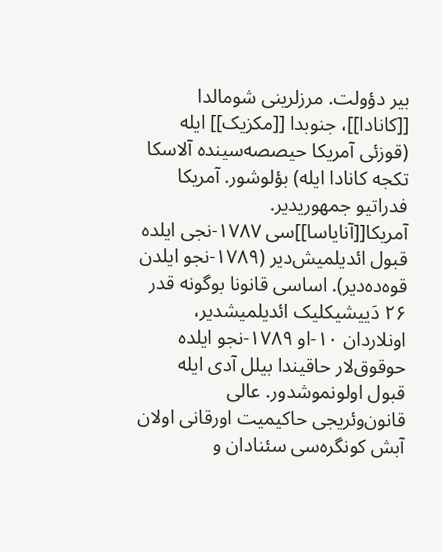بیر دؤولت. مرزلرینی شومالدا [[کانادا]]، جنوبدا [[مکزیک]] ایله (قوزئی آمریکا حیصصه‌سینده آلاسکا تکجه کانادا ایله) بؤلوشور. آمریکا فدراتیو جمهوریدیر. آمریکا[[آنایاسا]]سی ۱۷۸۷-نجی ایلده قبول ائدیلمیش‌دیر (۱۷۸۹-نجو ایلدن قوه‌ده‌دیر). اساسی قانونا بوگونه قدر ۲۶ دَییشیکلیک ائدیلمیشدیر، اونلاردان ۱۰-او ۱۷۸۹-نجو ایلده حوقوق‌لار حاقیندا بیلل آدی ایله قبول اولونموشدور. عالی قانون‌وئریجی حاکیمیت اورقانی اولان آبش کونگره‌سی سئنادان و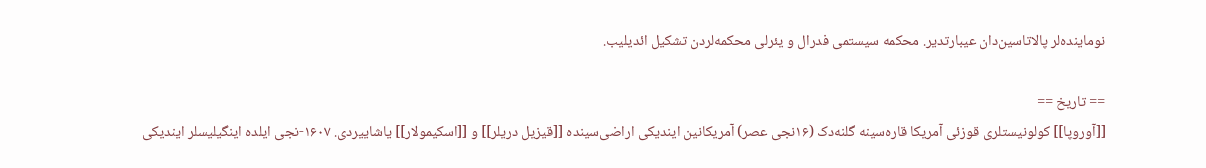نوماینده‌لر پالاتاسین‌دان عیبارتدیر. محکمه سیستمی فدرال و یئرلی محکمه‌لردن تشکیل ائدیلیب.

== تاریخ ==
[[آوروپا]] کولونیستلری قوزئی آمریکا قاره‌سینه گلنه‌دک (۱۶نجی عصر) آمریکانین ایندیکی اراضی‌سینده [[قیزیل دریلر]] و [[اسکیمولار]] یاشاییردی. ۱۶۰۷-نجی ایلده اینگیلیسلر ایندیکی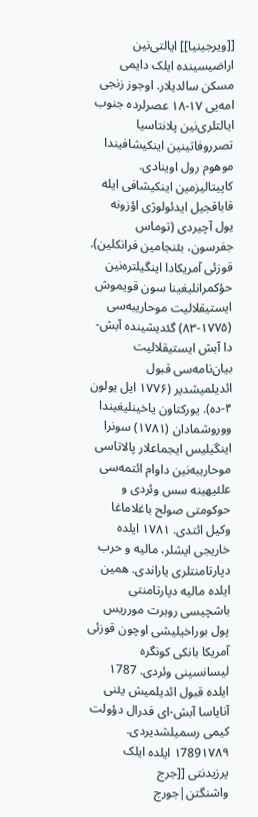[[ویرجینیا]] ایالتی‌نین اراضیسینده ایلک دایمی مسکن سالدیلار. اوجوز زنجی امه‌یی ۱۷-۱۸ عصرلرده جنوب ایالتلری‌نین پلانتاسیا تصرروفاتینین اینکیشافیندا موهوم رول اوینادی. کاپیتالیزمین اینکیشافی ایله قاباقجیل ایدئولوژی اؤزونه یول آچیردی (توماس جفرسون، بئنجامین فرانکلین). قوزئی آمریکادا اینگیلتره‌نین حؤکمرانلیغینا سون قویموش ایستیقلالیت موحاریبه‌سی (۱۷۷۵-۸۳) گئدیشینده آبش-دا آبش ایستیقلالیت بیان‌نامه‌سی قبول ائدیلمیشدیر (۱۷۷۶ ایل یولون ۴-ده). یورکتاون یاخینلیغیندا ووروشمادان (۱۷۸۱) سونرا اینگیلیس ایجماعلار پالاتاسی موحاریبه‌نین داوام ائتمه‌سی علئیهینه سس وئردی و حوکومتی صولح باغلاماغا وکیل ائتدی. ۱۷۸۱ ایلده خاریجی ایشلر، مالیه و حرب دپارتامنتلری یاراندی. همین ایلده مالیه دپارتامنتی باشچیسی روبرت مورریس پول بوراخیلیشی اوچون قوزئی آمریکا بانکی کونگره لیسانسینی وئردی. ۱787 ایلده قبول ائدیلمیش یئنی آنایاسا آبش-ای فدرال دؤولت کیمی رسمیلشدیردی. ۱789۱۷۸۹ ایلده ایلک پرزیدنتی [[جرج واشنگتن|جورج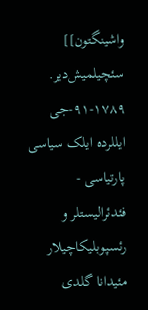واشینگتون]] سئچیلمیش‌دیر. ۱۷۸۹-۹۱-جی ایللرده ایلک سیاسی پارتیاسی - فئدئرالیستلر و رئسپوبلیکاچیلار مئیدانا گلدی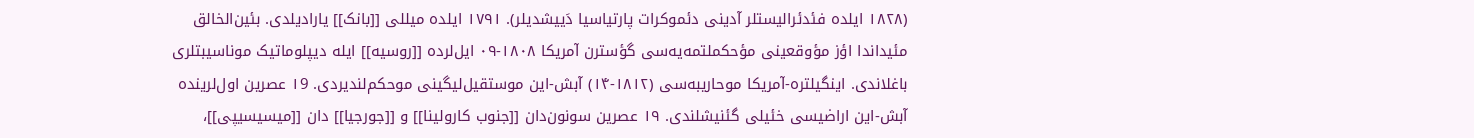(۱۸۲۸ ایلده فئدئرالیستلر آدینی دئموکرات پارتیاسیا دَ‌ییشدیلر). ۱۷۹۱ ایلده میللی [[بانک]] یارادیلدی. بئین‌الخالق مئیداندا اؤز مؤوقعینی مؤحکملتمه‌یه‌سی گؤسترن آمریکا ۱۸۰۸-۰۹ ایل‌لرده [[روسیه]] ایله دیپلوماتیک موناسیبتلری باغلاندی. اینگیلتره-آمریکا موحاریبه‌سی (۱۸۱۲-۱۴) آبش-این موستقیل‌لیگینی موحکم‌لندیردی. ۱9 عصرین اول‌لرینده آبش-این اراضیسی خئیلی گئنیشلندی. ۱۹ عصرین سونون‌دان [[جنوب کارولینا]] و [[جورجیا]] دان [[میسیسیپی]]،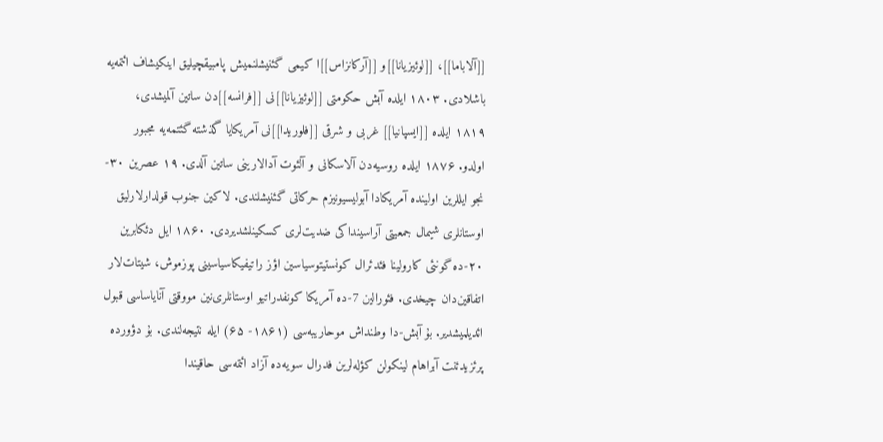[[آلاباما]]، [[لوئیزیانا]]و [[آرکانزاس]]ا کیمی گئنیشلنمیش پامبیقچیلیق اینکیشاف ائتمه‌یه باشلادی. ۱۸۰۳ ایلده آبش حکومتی [[لوئیزیانا]]نی [[فرانسه]]دن ساتین آلمیشدی، ۱۸۱۹ ایلده [[ایسپانیا]] غربی و شرقی [[فلوریدا]]نی آمریکایا گذشته گئتمه‌یه مجبور اولدو. ۱۸۷۶ ایلده روسیه‌دن آلاسکانی و آلئوت آدالارینی ساتین آلدی. ۱۹ عصرین ۳۰-نجو ایللرین اولینده آمریکادا آبولیسیونیزم حرکاتی گئنیشلندی. لاکین جنوب قولدارلارلیق اوستانلری شیمال جمعیتی آراسینداکی ضدیت‌لری کسکینلشدیردی. ۱۸۶۰ ایل دئکابرین ۲۰-ده گونئی کارولینا فئدئرال کونستیتوسیاسین اؤز راتیفیکاسیاسینی پوزموش، شیتات‌لار اتفاقین‌دان چیخدی. فئورالین 7-ده آمریکا کونفدراتیو اوستانلری‌نین مووقتی آنایاساسی قبول ائدیلمیشدیر. بۇ آبش-دا وطنداش موحاریبه‌سی (۱۸۶۱- ۶۵) ایله نتیجه‌لندی. بۇ دؤورده پرئزیدئنت آبراهام لینکولن کؤله‌لرین فدرال سویه‌ده آزاد ائتمه‌سی حاقیندا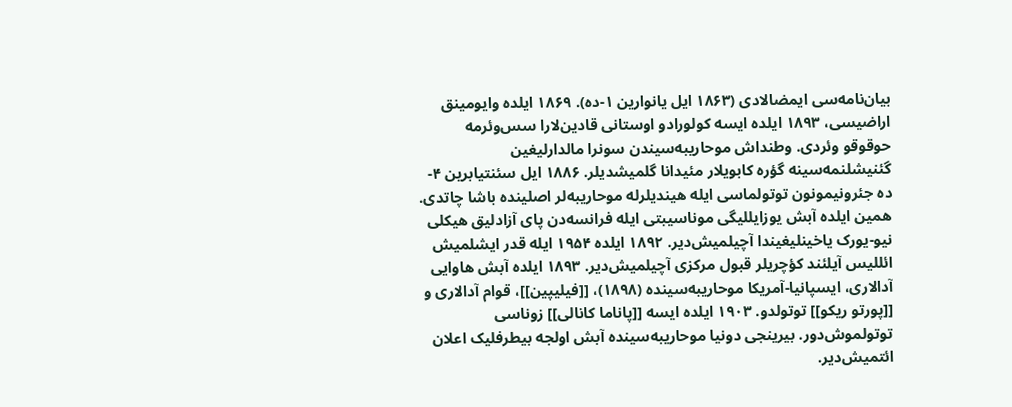بیان‌نامه‌سی ایمضالادی (۱۸۶۳ ایل یانوارین ۱-ده). ۱۸۶۹ ایلده وایومینق اراضیسی، ۱۸۹۳ ایلده ایسه کولورادو اوستانی قادین‌لارا سس‌وئرمه حوقوقو وئردی. وطنداش موحاریبه‌سیندن سونرا مالدارلیغین گئنیشلنمه‌سینه گؤره کابویلار مئیدانا گلمیشدیلر. ۱۸۸۶ ایل سئنتیابرین ۴-ده جئرونیمونون توتولماسی ایله هیندیلرله موحاریبه‌لر اصلینده باشا چاتدی. همین ایلده آبش یوزایللیگی موناسیبتی ایله فرانسه‌دن پای آزادلیق هیکلی نیو-یورک یاخینلیغیندا آچیلمیش‌دیر. ۱۸۹۲ ایلده ۱۹۵۴ ایله قدر ایشلمیش ائللیس آیلئند كؤچریلر قبول مرکزی آچیلمیش‌دیر. ۱۸۹۳ ایلده آبش هاوایی آدالاری، ایسپانیا-آمریکا موحاریبه‌سینده (۱۸۹۸)، [[فیلیپین]]، قوام آدالاری و [[پورتو ریکو]] توتولدو. ۱۹۰۳ ایلده ایسه [[پاناما کانالی]] زوناسی توتولموش‌دور. بیرینجی دونیا موحاریبه‌سینده آبش اولجه بیطرفلیک اعلان ائتمیش‌دیر.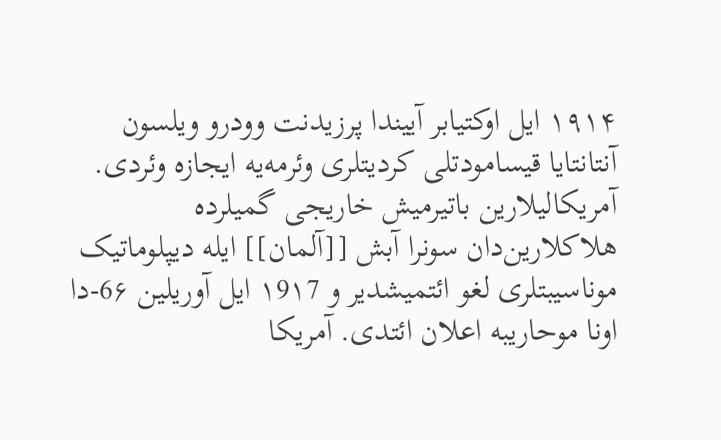۱۹۱۴ ایل اوکتیابر آییندا پرزیدنت وودرو ویلسون آنتانتایا قیسامودتلی کردیتلری وئرمه‌یه ایجازه وئردی. آمریکالیلارین باتیرمیش خاریجی گمیلرده هلاکلارین‌دان سونرا آبش [[آلمان]] ایله دیپلوماتیک موناسیبتلری لغو ائتمیشدیر و ۱9۱7 ایل آوریلین 6۶-دا اونا موحاریبه اعلان ائتدی. آمریکا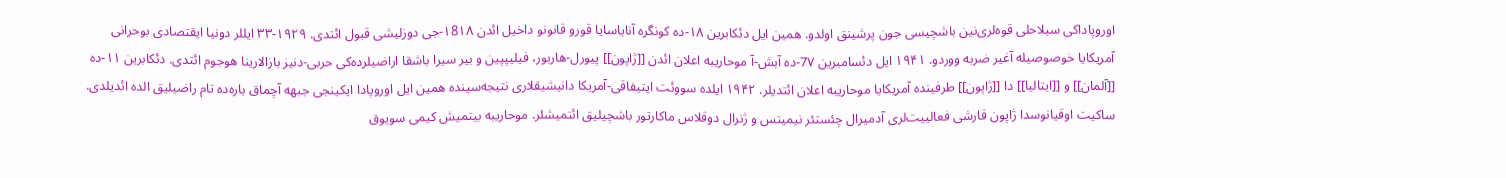اوروپاداکی سیلاحلی قوه‌لری‌نین باشچیسی جون پرشینق اولدو. همین ایل دئکابرین ۱۸-ده کونگره آنایاسایا قورو قانونو داخیل ائدن ۱8۱۸-جی دوزلیشی قبول ائتدی. ۱۹۲۹-۳۳ ایللر دونیا ایقتصادی بوحرانی آمریکایا خوصوصیله آغیر ضربه ووردو. ۱۹۴۱ ایل دئسامبرین 7۷-ده آبش-آ موحاریبه اعلان ائدن [[ژاپون]] پیورل-هاربور، فیلیپپین و بیر سیرا باشقا اراضیلرده‌کی حربی-دنیز بازالارینا هوجوم ائتدی. دئکابرین ۱۱-ده [[آلمان]] و [[ایتالیا]] دا [[ژاپون]] طرفینده آمریکایا موحاریبه اعلان ائتدیلر. ۱۹۴۲ ایلده سووئت ایتیفاقی-آمریکا دانیشیقلاری نتیجه‌سینده همین ایل اوروپادا ایکینجی جبهه آچماق باره‌ده تام راضیلیق الده ائدیلدی. ساکیت اوقیانوسدا ژاپون قارشی فعالییت‌لری آدمیرال چئستئر نیمیتس و ژنرال دوقلاس ماکارتور باشچیلیق ائتمیشلر. موحاریبه بیتمیش کیمی سویوق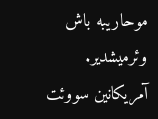موحاریبه باش وئرمیشدیر. آمریکانین سووئت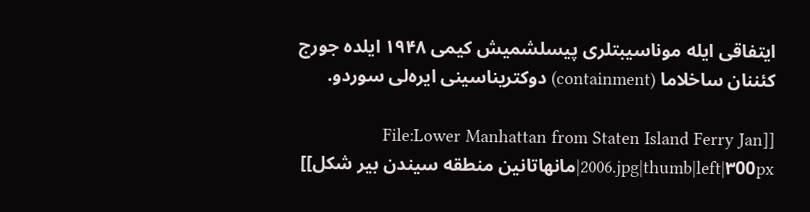ایتفاقی ایله موناسیبتلری پیسلشمیش کیمی ۱۹۴۸ ایلده جورج کئننان ساخلاما (containment) دوکتریناسینی ایره‌لی سوردو.

[[File:Lower Manhattan from Staten Island Ferry Jan 2006.jpg|thumb|left|۳00px|مانهاتانین منطقه سیندن بیر شکل]]